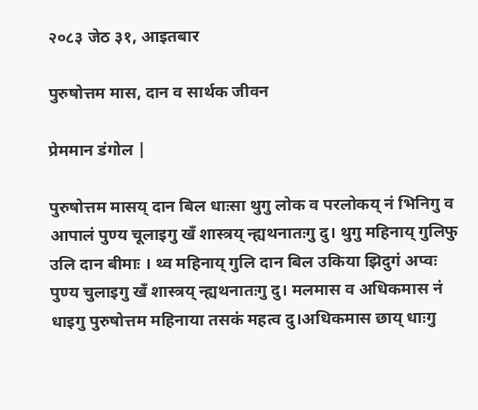२०८३ जेठ ३१, आइतबार

पुरुषोत्तम मास, दान व सार्थक जीवन

प्रेममान डंगोल |

पुरुषोत्तम मासय् दान बिल धाःसा थुगु लोक व परलोकय् नं भिनिगु व आपालं पुण्य चूलाइगु खँ शास्त्रय् न्ह्यथनातःगु दु। थुगु महिनाय् गुलिफु उलि दान बीमाः । थ्व महिनाय् गुलि दान बिल उकिया झिदुगं अप्वः पुण्य चुलाइगु खँ शास्त्रय् न्ह्यथनातःगु दु। मलमास व अधिकमास नं धाइगु पुरुषोत्तम महिनाया तसकं महत्व दु।अधिकमास छाय् धाःगु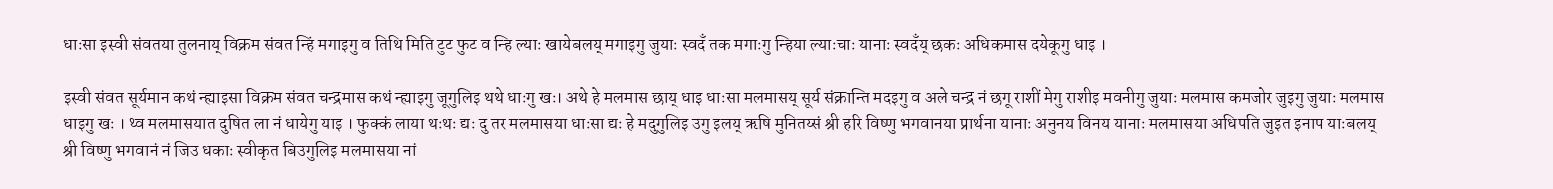धाःसा इस्वी संवतया तुलनाय् विक्रम संवत न्हिं मगाइगु व तिथि मिति टुट फुट व न्हि ल्याः खायेबलय् मगाइगु जुयाः स्वदँ तक मगाःगु न्हिया ल्याःचाः यानाः स्वदँय् छकः अधिकमास दयेकूगु धाइ ।

इस्वी संवत सूर्यमान कथं न्ह्याइसा विक्रम संवत चन्द्रमास कथं न्ह्याइगु जूगुलिइ थथे धाःगु खः। अथे हे मलमास छाय् धाइ धाःसा मलमासय् सूर्य संक्रान्ति मदइगु व अले चन्द्र नं छगू राशीं मेगु राशीइ मवनीगु जुयाः मलमास कमजोर जुइगु जुयाः मलमास धाइगु खः । थ्व मलमासयात दुषित ला नं धायेगु याइ । फुक्कं लाया थःथः द्यः दु तर मलमासया धाःसा द्यः हे मदुगुलिइ उगु इलय् ऋषि मुनितय्सं श्री हरि विष्णु भगवानया प्रार्थना यानाः अनुनय विनय यानाः मलमासया अधिपति जुइत इनाप याःबलय् श्री विष्णु भगवानं नं जिउ धकाः स्वीकृत बिउगुलिइ मलमासया नां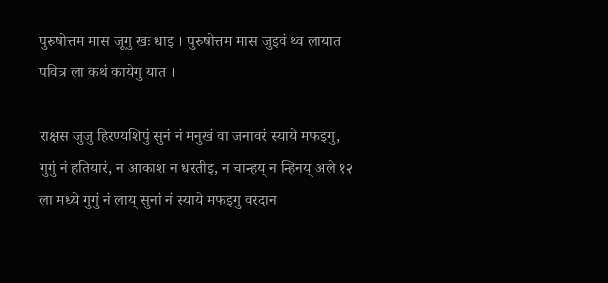पुरुषोत्तम मास जूगु खः धाइ । पुरुषोत्तम मास जुइवं थ्व लायात पवित्र ला कथं कायेगु यात ।

राक्षस जुजु हिरण्यशिपुं सुनं नं मनुखं वा जनावरं स्याये मफइगु, गुगुं नं हतियारं, न आकाश न धरतीइ, न चान्हय् न न्हिनय् अले १२ ला मध्ये गुगुं नं लाय् सुनां नं स्याये मफइगु वरदान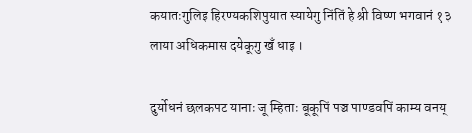कयातःगुलिइ हिरण्यकशिपुयात स्यायेगु निंतिं हे श्री विष्ण भगवानं १३ लाया अधिकमास दयेकूगु खँ धाइ ।

दुर्योधनं छलकपट यानाः जू म्हिताः बूकूपिं पञ्च पाण्डवपिं काम्य वनय्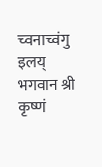च्वनाच्वंगु इलय् भगवान श्री कृष्णं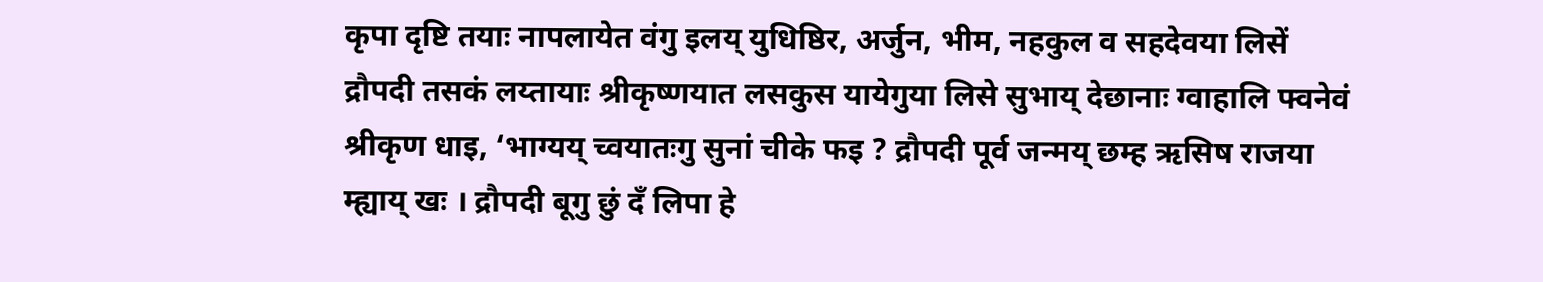कृपा दृष्टि तयाः नापलायेत वंगु इलय् युधिष्ठिर, अर्जुन, भीम, नहकुल व सहदेवया लिसें द्रौपदी तसकं लय्तायाः श्रीकृष्णयात लसकुस यायेगुया लिसे सुभाय् देछानाः ग्वाहालि फ्वनेवं श्रीकृण धाइ, ‘भाग्यय् च्वयातःगु सुनां चीके फइ ? द्रौपदी पूर्व जन्मय् छम्ह ऋसिष राजया म्ह्याय् खः । द्रौपदी बूगु छुं दँ लिपा हे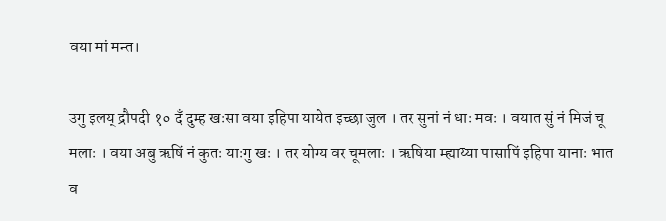वया मां मन्त।

उगु इलय् द्रौपदी १० दँ दुम्ह खःसा वया इहिपा यायेत इच्छा जुल । तर सुनां नं धाः मवः । वयात सुं नं मिजं चू मलाः । वया अबु ऋषिं नं कुतः याःगु खः । तर योग्य वर चूमलाः । ऋषिया म्ह्याय्या पासापिं इहिपा यानाः भात व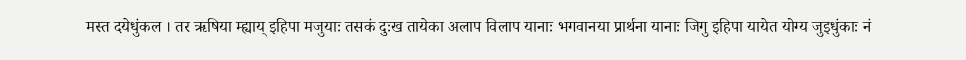मस्त दयेधुंकल । तर ऋषिया म्ह्याय् इहिपा मजुयाः तसकं दुःख तायेका अलाप विलाप यानाः भगवानया प्रार्थना यानाः जिगु इहिपा यायेत योग्य जुइधुंकाः नं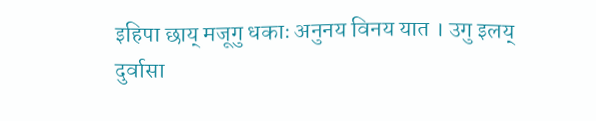इहिपा छाय् मजूगु धकाः अनुनय विनय यात । उगु इलय् दुर्वासा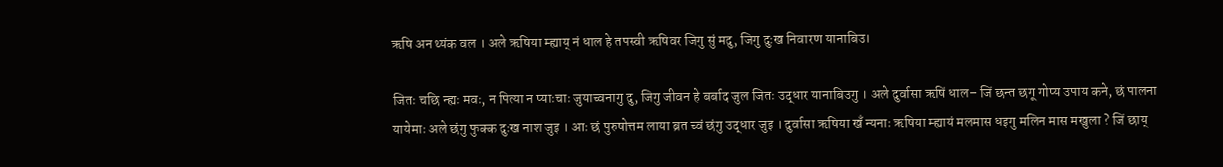ऋषि अन थ्यंक वल । अले ऋषिया म्ह्याय् नं धाल हे तपस्वी ऋषिवर जिगु सुं मदु, जिगु दुःख निवारण यानाबिउ।

जितः चछि न्ह्यः मवः, न पित्या न प्याःचाः जुयाच्वनागु दु, जिगु जीवन हे बर्बाद जुल जितः उद्धार यानाबिउगु । अले दुर्वासा ऋषिं धाल– जिं छन्त छगू गोप्य उपाय कने, छं पालना यायेमाः अले छंगु फुक्क दुःख नाश जुइ । आः छं पुरुषोत्तम लाया ब्रत च्वं छंगु उद्धार जुइ । दुर्वासा ऋषिया खँ न्यनाः ऋषिया म्ह्यायं मलमास धइगु मलिन मास मखुला ? जिं छाय्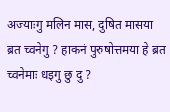अज्याःगु मलिन मास, दुषित मासया ब्रत च्वनेगु ? हाकनं पुरुषोत्तमया हे ब्रत च्वनेमाः धइगु छु दु ?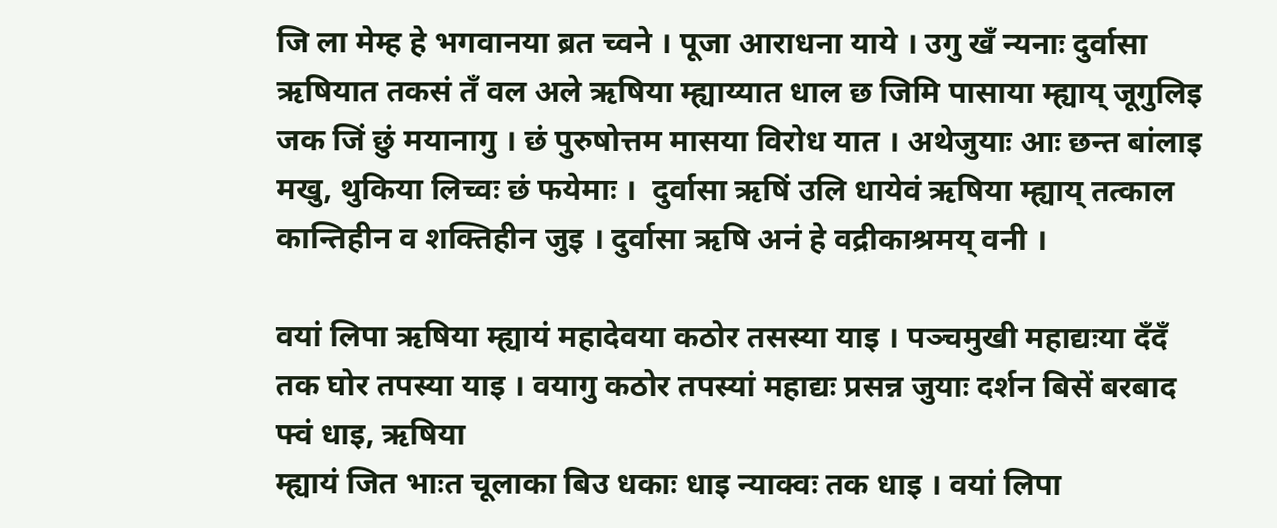जि ला मेम्ह हे भगवानया ब्रत च्वने । पूजा आराधना याये । उगु खँ न्यनाः दुर्वासा ऋषियात तकसं तँ वल अले ऋषिया म्ह्याय्यात धाल छ जिमि पासाया म्ह्याय् जूगुलिइ जक जिं छुं मयानागु । छं पुरुषोत्तम मासया विरोध यात । अथेजुयाः आः छन्त बांलाइ मखु, थुकिया लिच्वः छं फयेमाः ।  दुर्वासा ऋषिं उलि धायेवं ऋषिया म्ह्याय् तत्काल कान्तिहीन व शक्तिहीन जुइ । दुर्वासा ऋषि अनं हे वद्रीकाश्रमय् वनी ।

वयां लिपा ऋषिया म्ह्यायं महादेवया कठोर तसस्या याइ । पञ्चमुखी महाद्यःया दँदँ तक घोर तपस्या याइ । वयागु कठोर तपस्यां महाद्यः प्रसन्न जुयाः दर्शन बिसें बरबाद फ्वं धाइ, ऋषिया
म्ह्यायं जित भाःत चूलाका बिउ धकाः धाइ न्याक्वः तक धाइ । वयां लिपा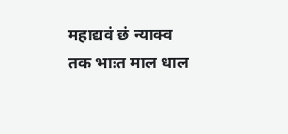महाद्यवं छं न्याक्व तक भाःत माल धाल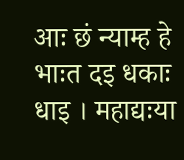आः छं न्याम्ह हे भाःत दइ धकाः धाइ । महाद्यःया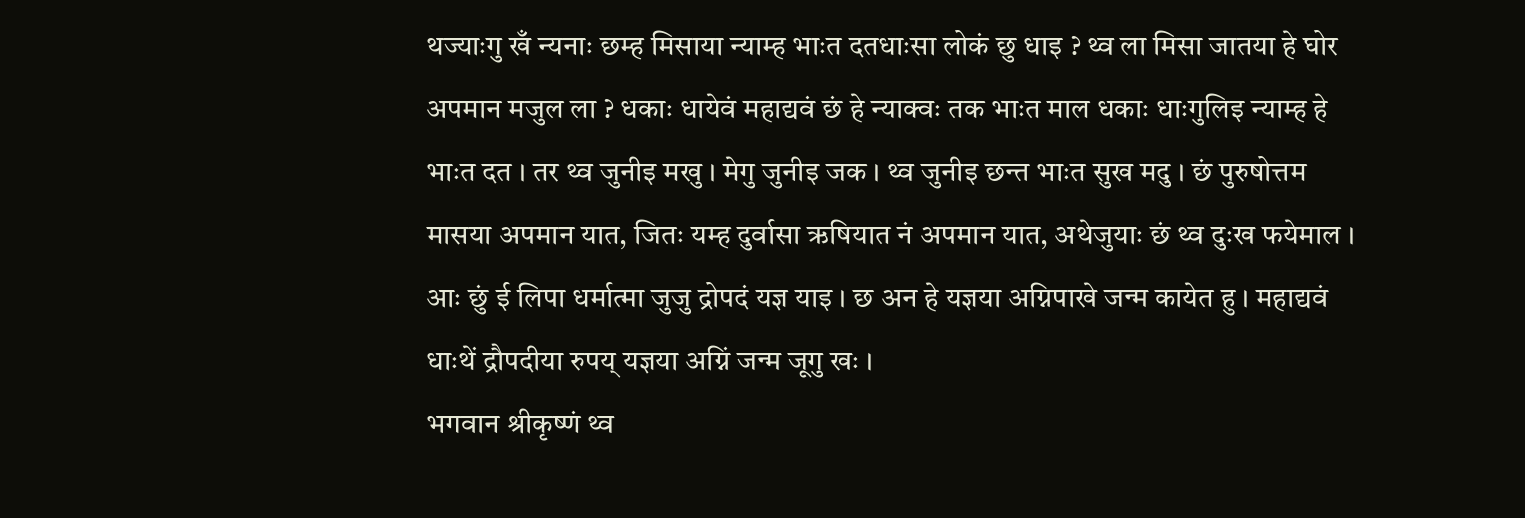थज्याःगु खँ न्यनाः छम्ह मिसाया न्याम्ह भाःत दतधाःसा लोकं छु धाइ ? थ्व ला मिसा जातया हे घोर अपमान मजुल ला ? धकाः धायेवं महाद्यवं छं हे न्याक्वः तक भाःत माल धकाः धाःगुलिइ न्याम्ह हे भाःत दत । तर थ्व जुनीइ मखु । मेगु जुनीइ जक । थ्व जुनीइ छन्त भाःत सुख मदु । छं पुरुषोत्तम मासया अपमान यात, जितः यम्ह दुर्वासा ऋषियात नं अपमान यात, अथेजुयाः छं थ्व दुःख फयेमाल । आः छुं ई लिपा धर्मात्मा जुजु द्रोपदं यज्ञ याइ । छ अन हे यज्ञया अग्निपाखे जन्म कायेत हु । महाद्यवं धाःथें द्रौपदीया रुपय् यज्ञया अग्निं जन्म जूगु खः ।
भगवान श्रीकृष्णं थ्व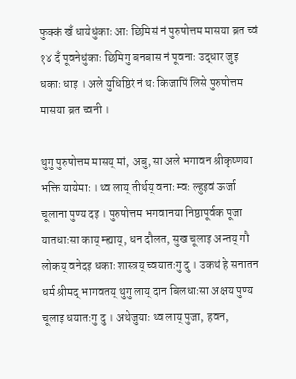फुक्कं खँ धायेधुंकाः आः छिमिसं नं पुरुषोत्तम मासया ब्रत च्वं १४ दँ पूवनेधुंकाः छिमिगु बनबास नं पूवनाः उद्धार जुइ धकाः धाइ । अले युधिष्ठिरं नं थः किजापिं लिसे पुरुषोत्तम मासया ब्रत च्वनी ।

थुगु पुरुषोत्तम मासय् मां, अबु, सा अले भगावन श्रीकृष्णया भक्ति यायेमाः । थ्व लाय् तीर्थय् वनाः म्वः ल्हुइवं ऊर्जा चूलाना पुण्य दइ । पुरुषोत्तम भगवानया निष्ठापूर्वक पूजा यातधाःसा काय् म्ह्याय्, धन दौलत, सुख चूलाइ अन्तय् गौ लोकय् वनेदइ धकाः शास्त्रय् च्वयातःगु दु । उकथं हे सनातन धर्म श्रीमद् भागवतय् थुगु लाय् दान बिलधाःसा अक्षय पुण्य चूलाइ धयातःगु दु । अथेजुयाः थ्व लाय् पुजा, हवन,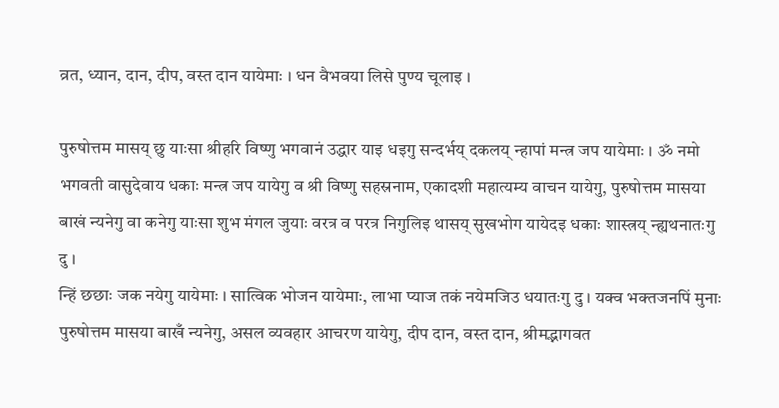व्रत, ध्यान, दान, दीप, वस्त दान यायेमाः । धन वैभवया लिसे पुण्य चूलाइ ।

पुरुषोत्तम मासय् छु याःसा श्रीहरि विष्णु भगवानं उद्धार याइ धइगु सन्दर्भय् दकलय् न्हापां मन्त्र जप यायेमाः । ॐ नमो भगवती वासुदेवाय धकाः मन्त्र जप यायेगु व श्री विष्णु सहस्रनाम, एकादशी महात्यम्य वाचन यायेगु, पुरुषोत्तम मासया बाखं न्यनेगु वा कनेगु याःसा शुभ मंगल जुयाः वरत्र व परत्र निगुलिइ थासय् सुखभोग यायेदइ धकाः शास्त्रय् न्ह्यथनातःगु दु ।
न्हिं छछाः जक नयेगु यायेमाः । सात्विक भोजन यायेमाः, लाभा प्याज तकं नयेमजिउ धयातःगु दु । यक्व भक्तजनपिं मुनाः पुरुषोत्तम मासया बाखँ न्यनेगु, असल व्यवहार आचरण यायेगु, दीप दान, वस्त दान, श्रीमद्भागवत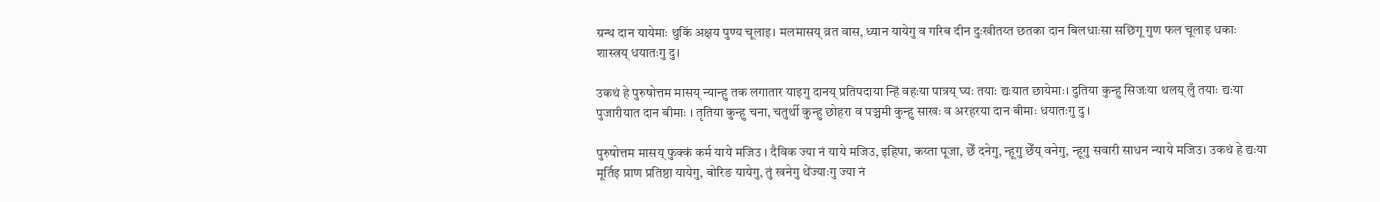ग्रन्थ दान यायेमाः थुकिं अक्षय पुण्य चूलाइ। मलमासय् व्रत वास, ध्यान यायेगु व गरिब दीन दुःखीतय्त छतका दान बिलधाःसा सछिगू गुण फल चूलाइ धकाः शास्त्रय् धयातःगु दु।

उकथं हे पुरुषोत्तम मासय् न्यान्हु तक लगातार याइगु दानय् प्रतिपदाया न्हिं वहःया पात्रय् घ्यः तयाः द्यःयात छायेमाः। दुतिया कुन्हु सिजःया थलय् लुँ तयाः द्यःया पुजारीयात दान बीमाः । तृतिया कुन्हु चना, चतुर्थी कुन्हु छोहरा व पञ्चमी कुन्हु साखः व अरहरया दान बीमाः धयातःगु दु ।

पुरुषोत्तम मासय् फुक्कं कर्म याये मजिउ । दैविक ज्या नं याये मजिउ, इहिपा, कय्ता पूजा, छेँ दनेगु, न्हूगु छेँय् वनेगु, न्हूगु सवारी साधन न्याये मजिउ। उकथं हे द्यःया मूर्तिइ प्राण प्रतिष्ठा यायेगु, बोरिङ यायेगु, तुं खनेगु थेंज्याःगु ज्या नं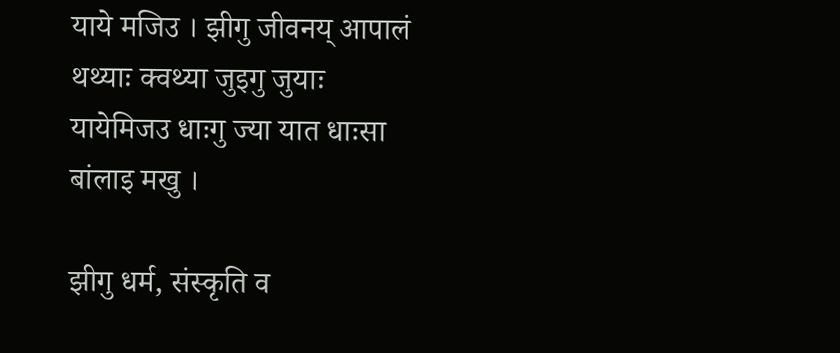याये मजिउ । झीगु जीवनय् आपालं थथ्याः क्वथ्या जुइगु जुयाः यायेमिजउ धाःगु ज्या यात धाःसा बांलाइ मखु ।

झीगु धर्म, संस्कृति व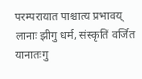परम्परायात पाश्चात्य प्रभावय् लानाः झीगु धर्म, संस्कृतिं वर्जित यानातःगु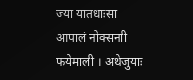ज्या यातधाःसा आपालं नोक्सनाी फयेमाली । अथेजुयाः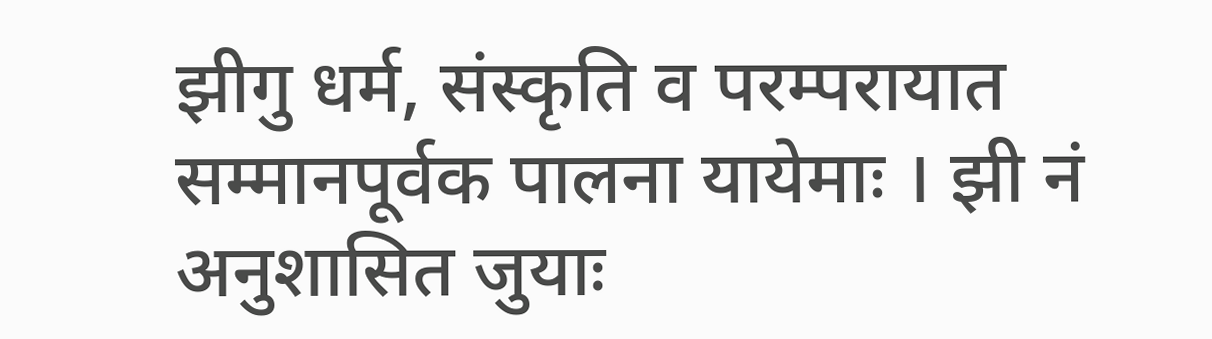झीगु धर्म, संस्कृति व परम्परायात सम्मानपूर्वक पालना यायेमाः । झी नं अनुशासित जुयाः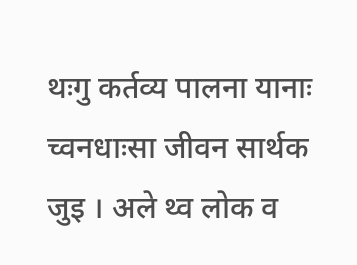थःगु कर्तव्य पालना यानाः च्वनधाःसा जीवन सार्थक जुइ । अले थ्व लोक व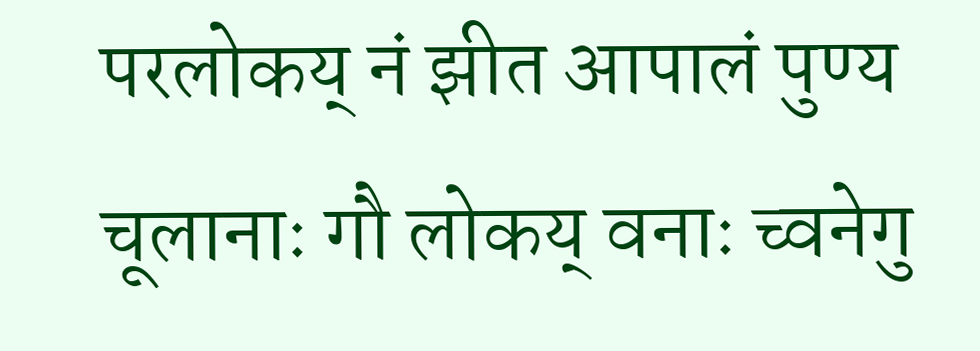परलोकय् नं झीत आपालं पुण्य चूलानाः गौ लोकय् वनाः च्वनेगु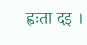ह्वःता दइ ।